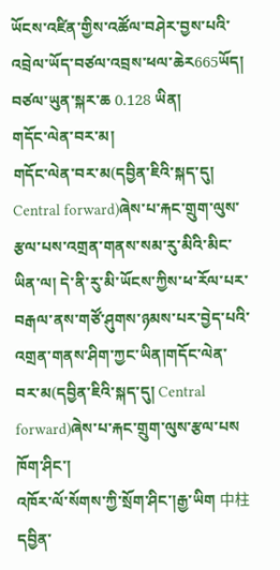ཡོངས་འཛིན་གྱིས་འཚོལ་བཤེར་བྱས་པའི་འབྲེལ་ཡོད་བཙལ་འབྲས་ཕལ་ཆེར665ཡོད།  བཙལ་ཡུན་སྐར་ཆ 0.128 ཡིན།
གདོང་ལེན་བར་མ།
གདོང་ལེན་བར་མ(དབྱིན་ཇིའི་སྐད་དུ། Central forward)ཞེས་པ་རྐང་གྲུག་ལུས་རྩལ་པས་འགྲན་གནས་སམ་རུ་མིའི་མིང་ཡིན་ལ། དེ་ནི་རུ་མི་ཡོངས་ཀྱིས་ཕ་རོལ་པར་བརྒལ་ནས་གཙོ་ཤུགས་ཉམས་པར་བྱེད་པའི་འགྲན་གནས་ཤིག་ཀྱང་ཡིན།གདོང་ལེན་བར་མ(དབྱིན་ཇིའི་སྐད་དུ། Central forward)ཞེས་པ་རྐང་གྲུག་ལུས་རྩལ་པས
ཁོག་ཤིང་།
འཁོར་ལོ་སོགས་ཀྱི་སྲོག་ཤིང་།རྒྱ་ཡིག 中柱 དབྱིན་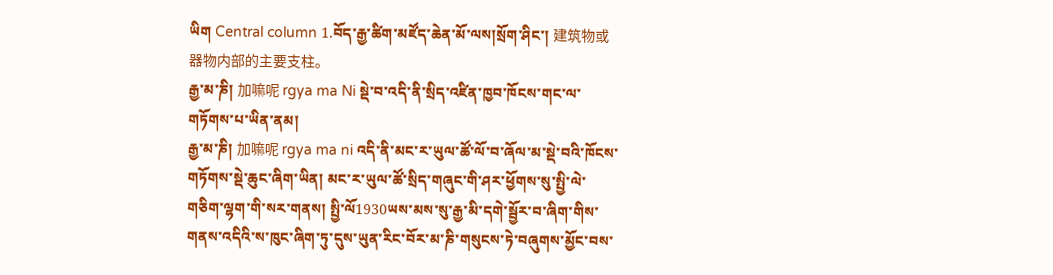ཡིག Central column 1.བོད་རྒྱ་ཚིག་མཛོད་ཆེན་མོ་ལས།སྲོག་ཤིང་། 建筑物或器物内部的主要支柱。
རྒྱ་མ་ཎི། 加嘛呢 rgya ma Ni སྡེ་བ་འདི་ནི་སྲིད་འཛིན་ཁྱབ་ཁོངས་གང་ལ་གཏོགས་པ་ཡིན་ནམ།
རྒྱ་མ་ཎི། 加嘛呢 rgya ma ni འདི་ནི་མང་ར་ཡུལ་ཚོ་ལོ་བ་ཞོལ་མ་སྡེ་བའི་ཁོངས་གཏོགས་སྡེ་ཆུང་ཞིག་ཡིན། མང་ར་ཡུལ་ཚོ་སྲིད་གཞུང་གི་ཤར་ཕྱོགས་སུ་སྤྱི་ལེ་གཅིག་ལྷག་གི་སར་གནས། སྤྱི་ལོ1930ཡས་མས་སུ་རྒྱ་མི་དགེ་སྦྱོར་བ་ཞིག་གིས་གནས་འདིའི་ས་ཁུང་ཞིག་ཏུ་དུས་ཡུན་རིང་བོར་མ་ཎི་གསུངས་ཏེ་བཞུགས་མྱོང་བས་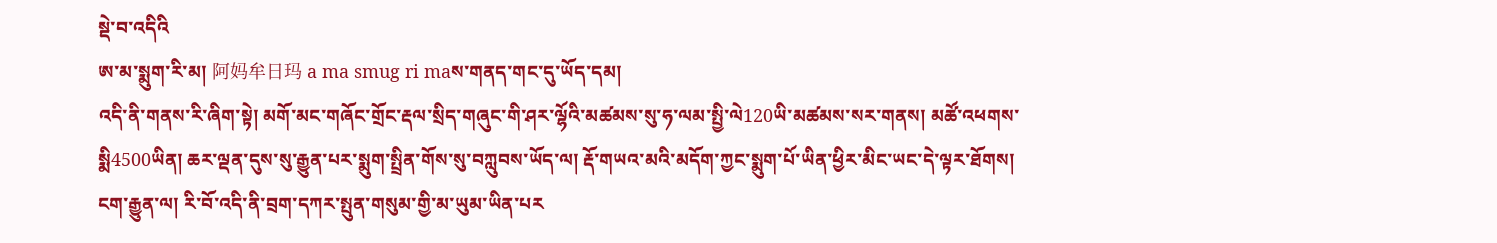སྡེ་བ་འདིའི
ཨ་མ་སྨུག་རི་མ། 阿妈牟日玛 a ma smug ri maས་གནད་གང་དུ་ཡོད་དམ།
འདི་ནི་གནས་རི་ཞིག་སྟེ། མགོ་མང་གཞོང་གྲོང་རྡལ་སྲིད་གཞུང་གི་ཤར་ལྷོའི་མཚམས་སུ་ཧ་ལམ་སྤྱི་ལེ120ཡི་མཚམས་སར་གནས། མཚོ་འཕགས་སྨི4500ཡིན། ཆར་ལྡན་དུས་སུ་རྒྱུན་པར་སྨུག་སྤྲིན་གོས་སུ་བཀླུབས་ཡོད་ལ། རྡོ་གཡའ་མའི་མདོག་ཀྱང་སྨུག་པོ་ཡིན་ཕྱིར་མིང་ཡང་དེ་ལྟར་ཐོགས། ངག་རྒྱུན་ལ། རི་བོ་འདི་ནི་བྲག་དཀར་སྤུན་གསུམ་གྱི་མ་ཡུམ་ཡིན་པར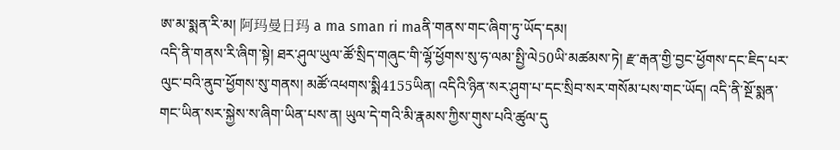ཨ་མ་སྨན་རི་མ། 阿玛曼日玛 a ma sman ri maནི་གནས་གང་ཞིག་ཏུ་ཡོད་དམ།
འདི་ནི་གནས་རི་ཞིག་སྟེ། ཐར་ཤུལ་ཡུལ་ཚོ་སྲིད་གཞུང་གི་ལྷོ་ཕྱོགས་སུ་ཧ་ལམ་སྤྱི་ལེ50ཡི་མཚམས་ཏེ། རྫ་རྒན་གྱི་བྱང་ཕྱོགས་དང་ཇིད་པར་ལུང་བའི་ནུབ་ཕྱོགས་སུ་གནས། མཚོ་འཕགས་སྨི4155ཡིན། འདིའི་ཉིན་སར་ཤུག་པ་དང་སྲིབ་སར་གསོམ་པས་གང་ཡོད། འདི་ནི་སྔོ་སྨན་གང་ཡིན་སར་སྐྱེས་ས་ཞིག་ཡིན་པས་ན། ཡུལ་དེ་གའི་མི་རྣམས་ཀྱིས་གུས་པའི་ཚུལ་དུ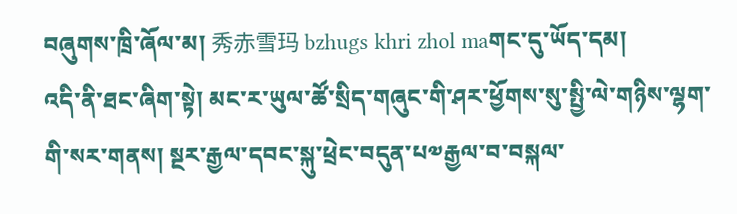བཞུགས་ཁྲི་ཞོལ་མ། 秀赤雪玛 bzhugs khri zhol maགང་དུ་ཡོད་དམ།
འདི་ནི་ཐང་ཞིག་སྟེ། མང་ར་ཡུལ་ཚོ་སྲིད་གཞུང་གི་ཤར་ཕྱོགས་སུ་སྤྱི་ལེ་གཉིས་ལྷག་གི་སར་གནས། སྔར་རྒྱལ་དབང་སྐུ་ཕྲེང་བདུན་པ༧རྒྱལ་བ་བསྐལ་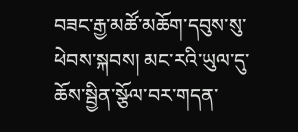བཟང་རྒྱ་མཚོ་མཆོག་དབུས་སུ་ཕེབས་སྐབས། མང་རའི་ཡུལ་དུ་ཆོས་སྦྱིན་སྩོལ་བར་གདན་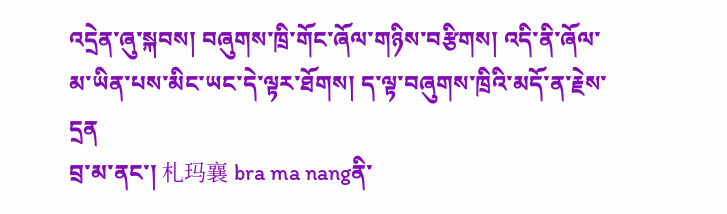འདྲེན་ཞུ་སྐབས། བཞུགས་ཁྲི་གོང་ཞོལ་གཉིས་བརྩིགས། འདི་ནི་ཞོལ་མ་ཡིན་པས་མིང་ཡང་དེ་ལྟར་ཐོགས། ད་ལྟ་བཞུགས་ཁྲིའི་མདོ་ན་རྗེས་དྲན
བྲ་མ་ནང་། 札玛襄 bra ma nangནི་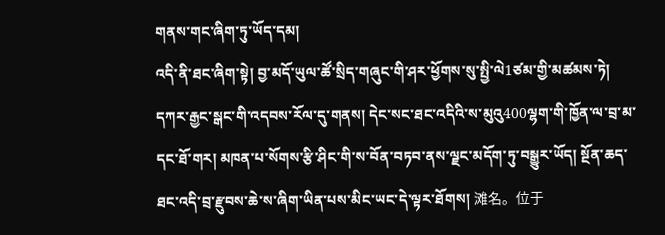གནས་གང་ཞིག་ཏུ་ཡོད་དམ།
འདི་ནི་ཐང་ཞིག་སྟེ། བྱ་མདོ་ཡུལ་ཚོ་སྲིད་གཞུང་གི་ཤར་ཕྱོགས་སུ་སྤྱི་ལེ1ཙམ་གྱི་མཚམས་ཏེ། དཀར་རྒྱང་སྒང་གི་འདབས་རོལ་དུ་གནས། དེང་སང་ཐང་འདིའི་ས་མུའུ400ལྷག་གི་ཁྱོན་ལ་བྲ་མ་དང་ཐོ་གར། མཁན་པ་སོགས་རྩི་ཤིང་གི་ས་བོན་བཏབ་ནས་ལྗང་མདོག་ཏུ་བསྒྱུར་ཡོད། སྔོན་ཆད་ཐང་འདི་བྲ་རྫུབས་ཆེ་ས་ཞིག་ཡིན་པས་མིང་ཡང་དེ་ལྟར་ཐོགས། 滩名。位于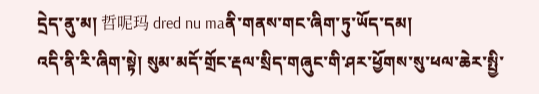དྲེད་ནུ་མ། 哲呢玛 dred nu maནི་གནས་གང་ཞིག་ཏུ་ཡོད་དམ།
འདི་ནི་རི་ཞིག་སྟེ། སུམ་མདོ་གྲོང་རྡལ་སྲིད་གཞུང་གི་ཤར་ཕྱོགས་སུ་ཕལ་ཆེར་སྤྱི་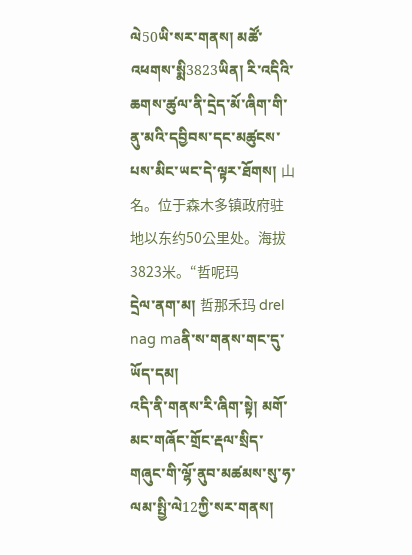ལེ50ཡི་སར་གནས། མཚོ་འཕགས་སྨི3823ཡིན། རི་འདིའི་ཆགས་ཚུལ་ནི་དྲེད་མོ་ཞིག་གི་ནུ་མའི་དབྱིབས་དང་མཚུངས་པས་མིང་ཡང་དེ་ལྟར་ཐོགས། 山名。位于森木多镇政府驻地以东约50公里处。海拔3823米。“哲呢玛
དྲེལ་ནག་མ། 哲那禾玛 drel nag maནི་ས་གནས་གང་དུ་ཡོད་དམ།
འདི་ནི་གནས་རི་ཞིག་སྟེ། མགོ་མང་གཞོང་གྲོང་རྡལ་སྲིད་གཞུང་གི་ལྷོ་ནུབ་མཚམས་སུ་ཧ་ལམ་སྤྱི་ལེ12ཀྱི་སར་གནས།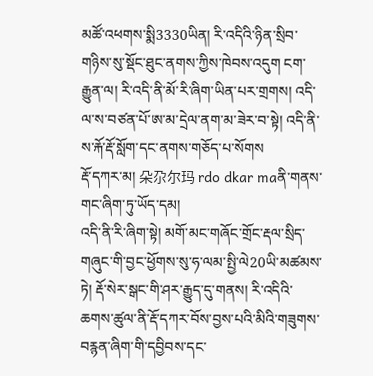མཚོ་འཕགས་སྨི3330ཡིན། རི་འདིའི་ཉིན་སྲིབ་གཉིས་སུ་སྡོང་ཐུང་ནགས་ཀྱིས་ཁེབས་འདུག ངག་རྒྱུན་ལ། རི་འདི་ནི་མོ་རི་ཞིག་ཡིན་པར་གྲགས། འདི་ལ་ས་བཙན་པོ་ཨ་མ་དྲེལ་ནག་མ་ཟེར་བ་སྟེ། འདི་ནི་ས་རྐོ་རྡོ་སློག་དང་ནགས་གཅོད་པ་སོགས
རྡོ་དཀར་མ། 朵尕尔玛 rdo dkar maནི་གནས་གང་ཞིག་ཏུ་ཡོད་དམ།
འདི་ནི་རི་ཞིག་སྟེ། མགོ་མང་གཞོང་གྲོང་རྡལ་སྲིད་གཞུང་གི་བྱང་ཕྱོགས་སུ་ཧ་ལམ་སྤྱི་ལེ20ཡི་མཚམས་ཏེ། རྡོ་སེར་སྒང་གི་ཤར་རྒྱུད་དུ་གནས། རི་འདིའི་ཆགས་ཚུལ་ནི་རྡོ་དཀར་བོས་བྱས་པའི་མིའི་གཟུགས་བརྙན་ཞིག་གི་དབྱིབས་དང་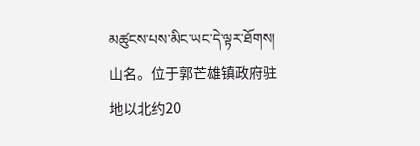མཚུངས་པས་མིང་ཡང་དེ་ལྟར་ཐོགས། 山名。位于郭芒雄镇政府驻地以北约20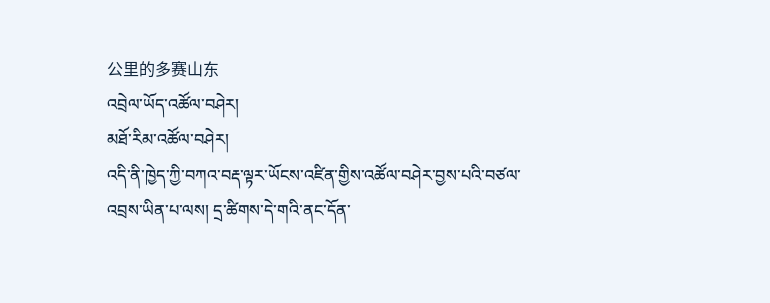公里的多赛山东
འབྲེལ་ཡོད་འཚོལ་བཤེར།
མཐོ་རིམ་འཚོལ་བཤེར།
འདི་ནི་ཁྱེད་ཀྱི་བཀའ་བརྡ་ལྟར་ཡོངས་འཛིན་གྱིས་འཚོལ་བཤེར་བྱས་པའི་བཙལ་འབྲས་ཡིན་པ་ལས། དྲ་ཚིགས་དེ་གའི་ནང་དོན་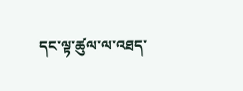དང་ལྟ་ཚུལ་ལ་འཐད་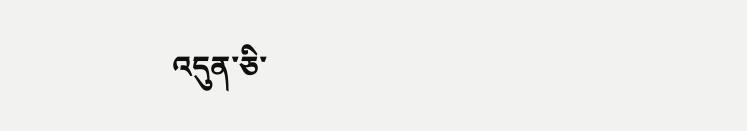འདུན་ཅི་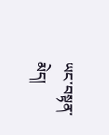ཡང་བསྟན་མེད།